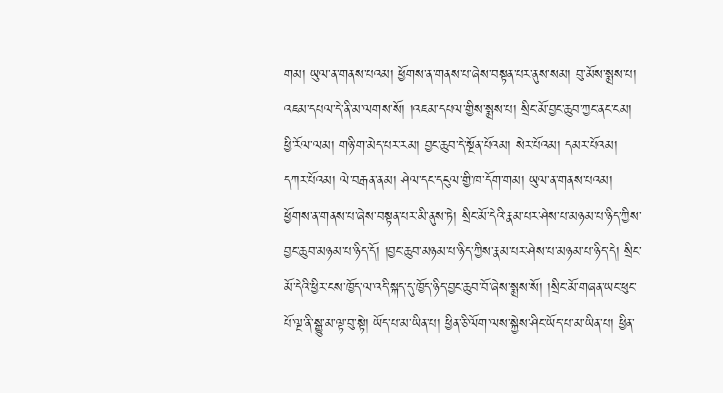གམ། ཡུལ་ན་གནས་པའམ། ཕྱོགས་ན་གནས་པ་ཞེས་བསྟན་པར་ནུས་སམ། བུ་མོས་སྨྲས་པ། འཇམ་དཔལ་དེ་ནི་མ་ལགས་སོ། །འཇམ་དཔལ་གྱིས་སྨྲས་པ། སྲིང་མོ་བྱང་ཆུབ་ཀྱང་ནང་ངམ། ཕྱི་རོལ་ལམ། གཉི་ག་མེད་པར་རམ། བྱང་ཆུབ་དེ་སྔོན་པོའམ། སེར་པོའམ། དམར་པོའམ། དཀར་པོའམ། ལེ་བརྒན་ནམ། ཤེལ་དང་དངུལ་གྱི་ཁ་དོག་གམ། ཡུལ་ན་གནས་པའམ། ཕྱོགས་ན་གནས་པ་ཞེས་བསྟན་པར་མི་ནུས་ཏེ། སྲིང་མོ་དེའི་རྣམ་པར་ཤེས་པ་མཉམ་པ་ཉིད་ཀྱིས་བྱང་ཆུབ་མཉམ་པ་ཉིད་དོ། །བྱང་ཆུབ་མཉམ་པ་ཉིད་ཀྱིས་རྣམ་པར་ཤེས་པ་མཉམ་པ་ཉིད་དེ། སྲིང་མོ་དེའི་ཕྱིར་ངས་ཁྱོད་ལ་འདི་སྐད་དུ་ཁྱོད་ཉིད་བྱང་ཆུབ་བོ་ཞེས་སྨྲས་སོ། །སྲིང་མོ་གཞན་ཡང་ཕུང་པོ་ལྔ་ནི་སྒྱུ་མ་ལྟ་བུ་སྟེ། ཡོད་པ་མ་ཡིན་པ། ཕྱིན་ཅི་ལོག་ལས་སྐྱེས་ཤིང་ཡོད་པ་མ་ཡིན་པ། ཕྱིན་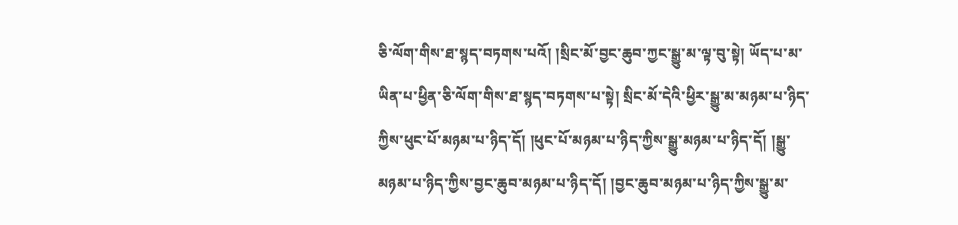ཅི་ལོག་གིས་ཐ་སྙད་བཏགས་པའོ། །སྲིང་མོ་བྱང་ཆུབ་ཀྱང་སྒྱུ་མ་ལྟ་བུ་སྟེ། ཡོད་པ་མ་ཡིན་པ་ཕྱིན་ཅི་ལོག་གིས་ཐ་སྙད་བཏགས་པ་སྟེ། སྲིང་མོ་དེའི་ཕྱིར་སྒྱུ་མ་མཉམ་པ་ཉིད་ཀྱིས་ཕུང་པོ་མཉམ་པ་ཉིད་དོ། །ཕུང་པོ་མཉམ་པ་ཉིད་ཀྱིས་སྒྱུ་མཉམ་པ་ཉིད་དོ། །སྒྱུ་མཉམ་པ་ཉིད་ཀྱིས་བྱང་ཆུབ་མཉམ་པ་ཉིད་དོ། །བྱང་ཆུབ་མཉམ་པ་ཉིད་ཀྱིས་སྒྱུ་མ་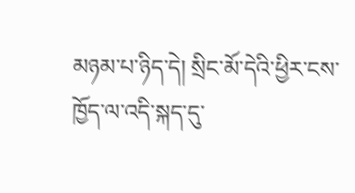མཉམ་པ་ཉིད་དེ། སྲིང་མོ་དེའི་ཕྱིར་ངས་ཁྱོད་ལ་འདི་སྐད་དུ་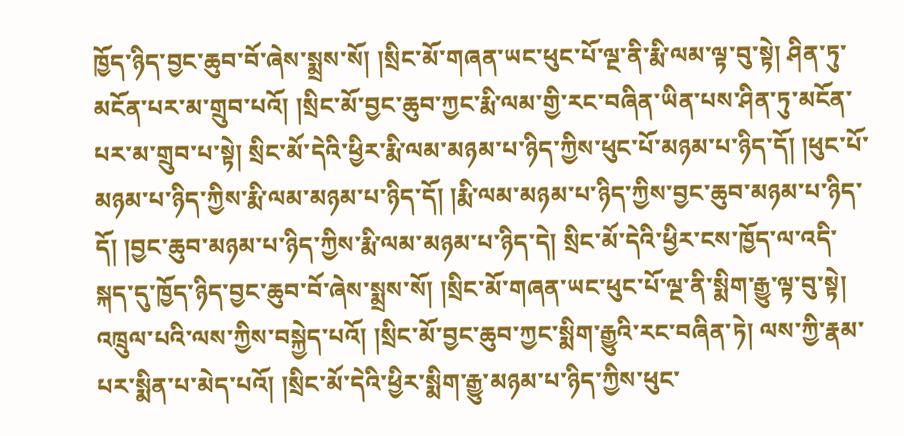ཁྱོད་ཉིད་བྱང་ཆུབ་བོ་ཞེས་སྨྲས་སོ། །སྲིང་མོ་གཞན་ཡང་ཕུང་པོ་ལྔ་ནི་རྨི་ལམ་ལྟ་བུ་སྟེ། ཤིན་ཏུ་མངོན་པར་མ་གྲུབ་པའོ། །སྲིང་མོ་བྱང་ཆུབ་ཀྱང་རྨི་ལམ་གྱི་རང་བཞིན་ཡིན་པས་ཤིན་ཏུ་མངོན་པར་མ་གྲུབ་པ་སྟེ། སྲིང་མོ་དེའི་ཕྱིར་རྨི་ལམ་མཉམ་པ་ཉིད་ཀྱིས་ཕུང་པོ་མཉམ་པ་ཉིད་དོ། །ཕུང་པོ་མཉམ་པ་ཉིད་ཀྱིས་རྨི་ལམ་མཉམ་པ་ཉིད་དོ། །རྨི་ལམ་མཉམ་པ་ཉིད་ཀྱིས་བྱང་ཆུབ་མཉམ་པ་ཉིད་དོ། །བྱང་ཆུབ་མཉམ་པ་ཉིད་ཀྱིས་རྨི་ལམ་མཉམ་པ་ཉིད་དེ། སྲིང་མོ་དེའི་ཕྱིར་ངས་ཁྱོད་ལ་འདི་སྐད་དུ་ཁྱོད་ཉིད་བྱང་ཆུབ་བོ་ཞེས་སྨྲས་སོ། །སྲིང་མོ་གཞན་ཡང་ཕུང་པོ་ལྔ་ནི་སྨིག་རྒྱུ་ལྟ་བུ་སྟེ། འཁྲུལ་པའི་ལས་ཀྱིས་བསྐྱེད་པའོ། །སྲིང་མོ་བྱང་ཆུབ་ཀྱང་སྨིག་རྒྱུའི་རང་བཞིན་ཏེ། ལས་ཀྱི་རྣམ་པར་སྨིན་པ་མེད་པའོ། །སྲིང་མོ་དེའི་ཕྱིར་སྨིག་རྒྱུ་མཉམ་པ་ཉིད་ཀྱིས་ཕུང་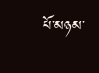པོ་མཉམ་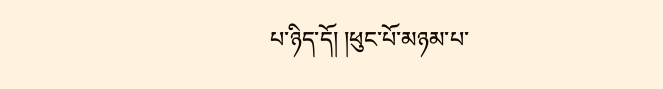པ་ཉིད་དོ། །ཕུང་པོ་མཉམ་པ་